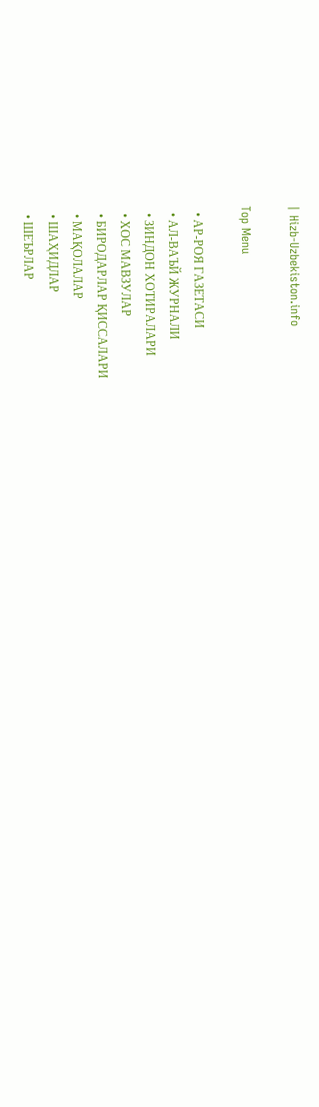| Hizb-Uzbekiston.info

Top Menu

  • АР-РОЯ ГАЗЕТАСИ
  • АЛ-ВАЪЙ ЖУРНАЛИ
  • ЗИНДОН ХОТИРАЛАРИ
  • ХОС МАВЗУЛАР
  • БИРОДАРЛАР ҚИССАЛАРИ
  • МАҚОЛАЛАР
  • ШАҲИДЛАР
  • ШЕЪРЛАР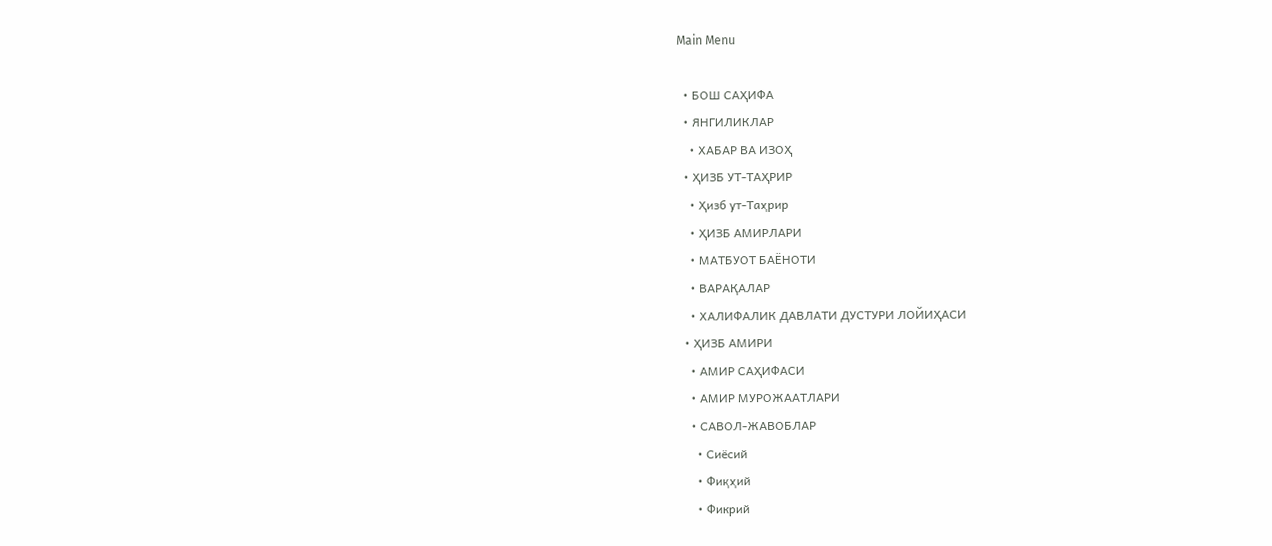Main Menu

  • БОШ САҲИФА
  • ЯНГИЛИКЛАР
    • ХАБАР ВА ИЗОҲ
  • ҲИЗБ УТ-ТАҲРИР
    • Ҳизб ут-Таҳрир
    • ҲИЗБ АМИРЛАРИ
    • МАТБУОТ БАЁНОТИ
    • ВАРАҚАЛАР
    • ХАЛИФАЛИК ДАВЛАТИ ДУСТУРИ ЛОЙИҲАСИ
  • ҲИЗБ АМИРИ
    • АМИР САҲИФАСИ
    • АМИР МУРОЖААТЛАРИ
    • САВОЛ-ЖАВОБЛАР
      • Сиёсий
      • Фиқҳий
      • Фикрий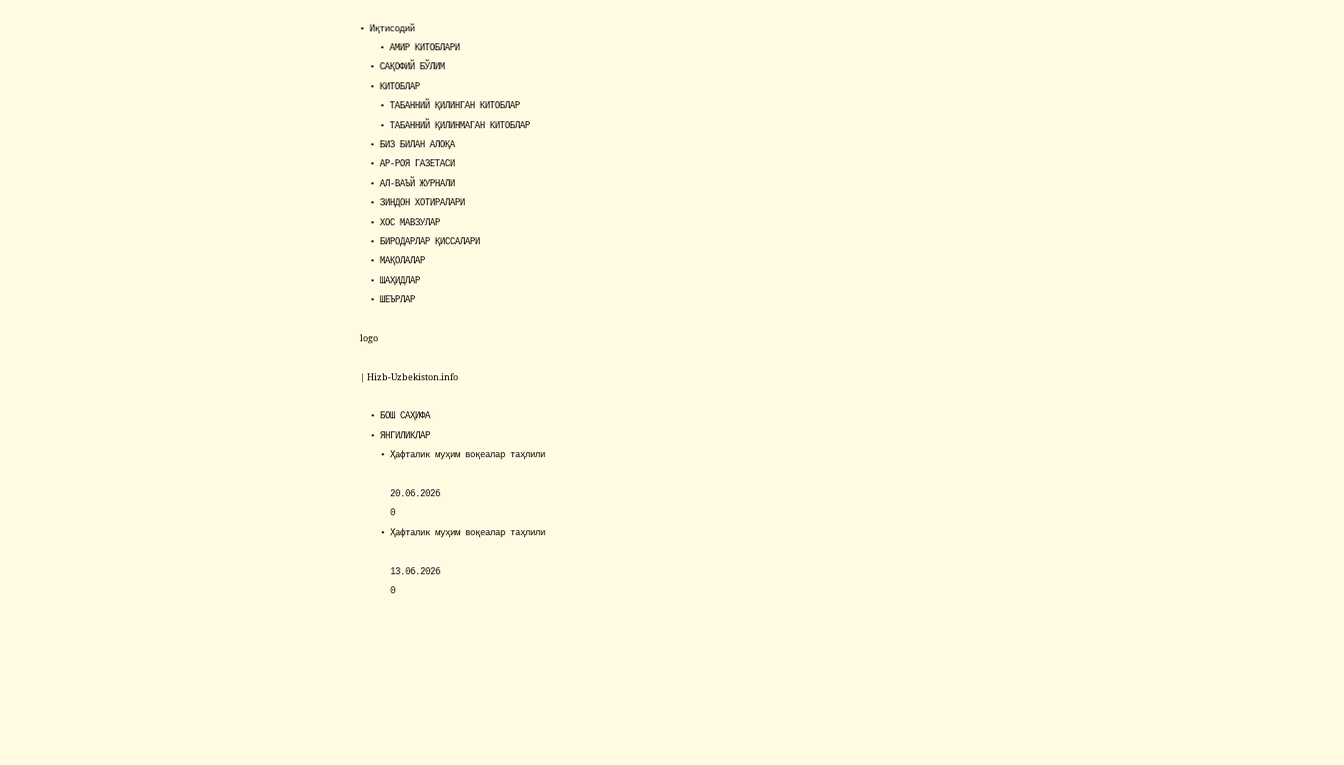• Иқтисодий
    • АМИР КИТОБЛАРИ
  • САҚОФИЙ БЎЛИМ
  • КИТОБЛАР
    • ТАБАННИЙ ҚИЛИНГАН КИТОБЛАР
    • ТАБАННИЙ ҚИЛИНМАГАН КИТОБЛАР
  • БИЗ БИЛАН АЛОҚА
  • АР-РОЯ ГАЗЕТАСИ
  • АЛ-ВАЪЙ ЖУРНАЛИ
  • ЗИНДОН ХОТИРАЛАРИ
  • ХОС МАВЗУЛАР
  • БИРОДАРЛАР ҚИССАЛАРИ
  • МАҚОЛАЛАР
  • ШАҲИДЛАР
  • ШЕЪРЛАР

logo

| Hizb-Uzbekiston.info

  • БОШ САҲИФА
  • ЯНГИЛИКЛАР
    • Ҳафталик муҳим воқеалар таҳлили

      20.06.2026
      0
    • Ҳафталик муҳим воқеалар таҳлили

      13.06.2026
      0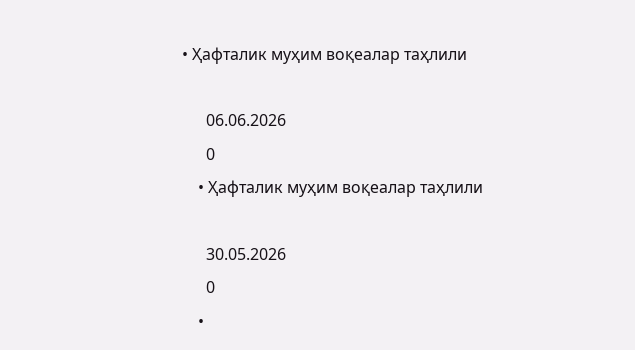• Ҳафталик муҳим воқеалар таҳлили

      06.06.2026
      0
    • Ҳафталик муҳим воқеалар таҳлили

      30.05.2026
      0
    •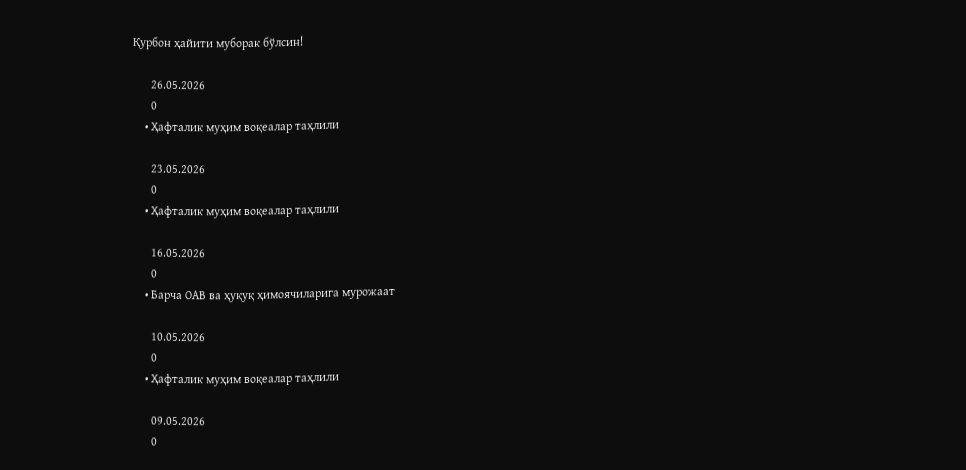Қурбон ҳайити муборак бўлсин!

      26.05.2026
      0
    • Ҳафталик муҳим воқеалар таҳлили

      23.05.2026
      0
    • Ҳафталик муҳим воқеалар таҳлили

      16.05.2026
      0
    • Барча ОАВ ва ҳуқуқ ҳимоячиларига мурожаат

      10.05.2026
      0
    • Ҳафталик муҳим воқеалар таҳлили

      09.05.2026
      0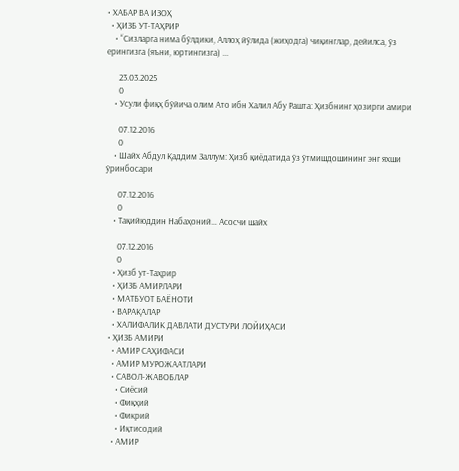• ХАБАР ВА ИЗОҲ
  • ҲИЗБ УТ-ТАҲРИР
    • “Сизларга нима бўлдики, Аллоҳ йўлида (жиҳодга) чиқинглар, дейилса, ўз ерингизга (яъни, юртингизга) ...

      23.03.2025
      0
    • Усули фиқҳ бўйича олим Ато ибн Халил Абу Рашта: Ҳизбнинг ҳозирги амири

      07.12.2016
      0
    • Шайх Абдул Қаддим Заллум: Ҳизб қиёдатида ўз ўтмишдошининг энг яхши ўринбосари

      07.12.2016
      0
    • Тақийюддин Набаҳоний… Асосчи шайх

      07.12.2016
      0
    • Ҳизб ут-Таҳрир
    • ҲИЗБ АМИРЛАРИ
    • МАТБУОТ БАЁНОТИ
    • ВАРАҚАЛАР
    • ХАЛИФАЛИК ДАВЛАТИ ДУСТУРИ ЛОЙИҲАСИ
  • ҲИЗБ АМИРИ
    • АМИР САҲИФАСИ
    • АМИР МУРОЖААТЛАРИ
    • САВОЛ-ЖАВОБЛАР
      • Сиёсий
      • Фиқҳий
      • Фикрий
      • Иқтисодий
    • АМИР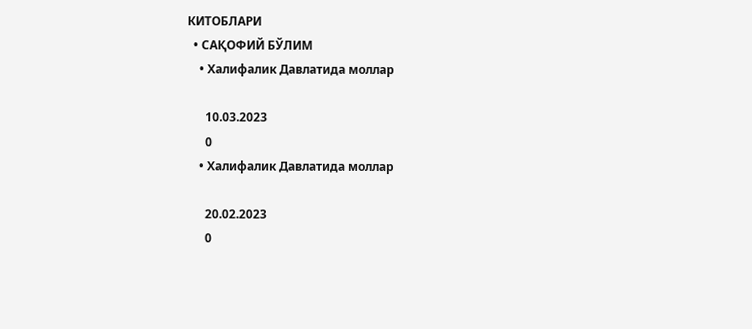КИТОБЛАРИ
  • САҚОФИЙ БЎЛИМ
    • Халифалик Давлатида моллар

      10.03.2023
      0
    • Халифалик Давлатида моллар

      20.02.2023
      0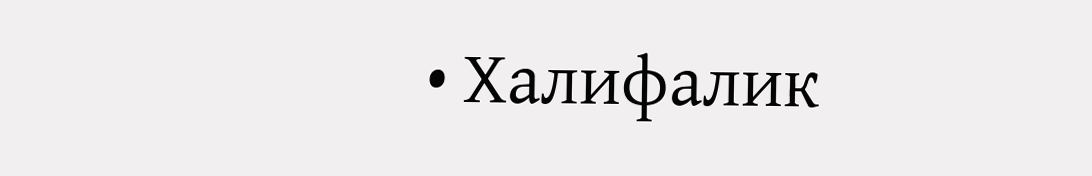• Халифалик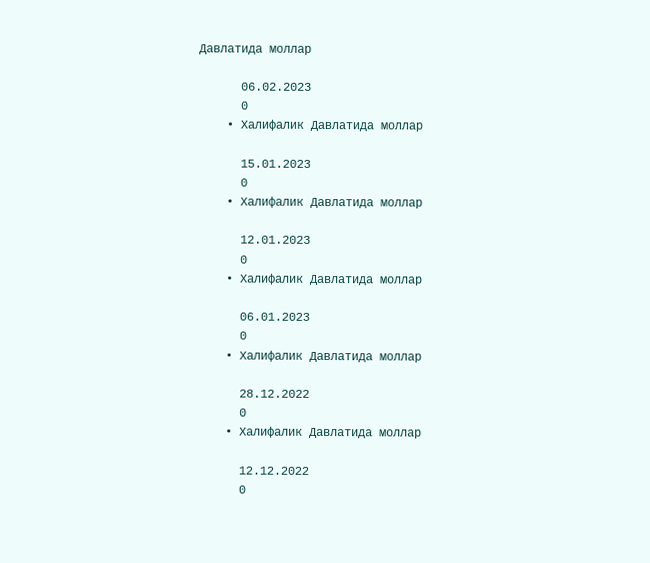Давлатида моллар

      06.02.2023
      0
    • Халифалик Давлатида моллар

      15.01.2023
      0
    • Халифалик Давлатида моллар

      12.01.2023
      0
    • Халифалик Давлатида моллар

      06.01.2023
      0
    • Халифалик Давлатида моллар

      28.12.2022
      0
    • Халифалик Давлатида моллар

      12.12.2022
      0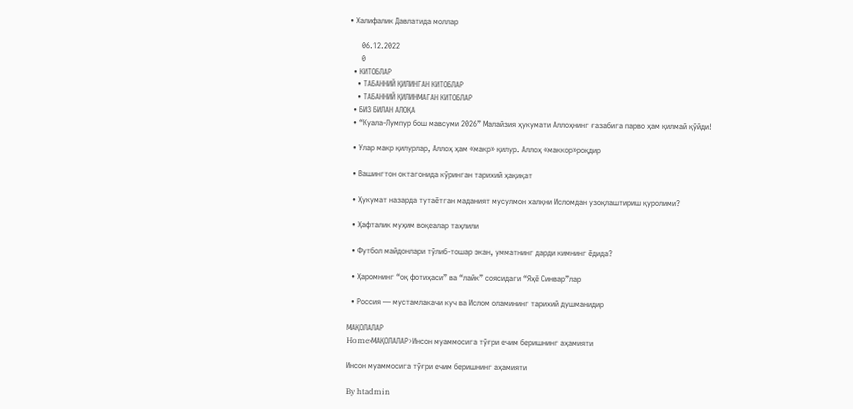• Халифалик Давлатида моллар

      06.12.2022
      0
  • КИТОБЛАР
    • ТАБАННИЙ ҚИЛИНГАН КИТОБЛАР
    • ТАБАННИЙ ҚИЛИНМАГАН КИТОБЛАР
  • БИЗ БИЛАН АЛОҚА
  • “Куала-Лумпур бош мавсуми 2026” Малайзия ҳукумати Аллоҳнинг ғазабига парво ҳам қилмай қўйди!

  • Улар макр қилурлар, Аллоҳ ҳам «макр» қилур. Аллоҳ «маккор»роқдир

  • Вашингтон октагонида кўринган тарихий ҳақиқат

  • Ҳукумат назарда тутаётган маданият мусулмон халқни Исломдан узоқлаштириш қуролими?

  • Ҳафталик муҳим воқеалар таҳлили

  • Футбол майдонлари тўлиб-тошар экан, умматнинг дарди кимнинг ёдида?

  • Ҳаромнинг “оқ фотиҳаси” ва “лайк” соясидаги “Яҳё Синвар”лар

  • Россия — мустамлакачи куч ва Ислом оламининг тарихий душманидир

МАҚОЛАЛАР
Home›МАҚОЛАЛАР›Инсон муаммосига тўғри ечим беришнинг аҳамияти

Инсон муаммосига тўғри ечим беришнинг аҳамияти

By htadmin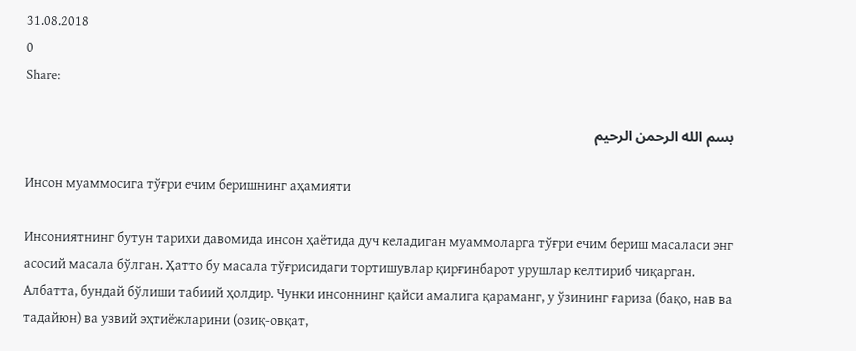31.08.2018
0
Share:

بسم الله الرحمن الرحيم

Инсон муаммосига тўғри ечим беришнинг аҳамияти

Инсониятнинг бутун тарихи давомида инсон ҳаётида дуч келадиган муаммоларга тўғри ечим бериш масаласи энг асосий масала бўлган. Ҳатто бу масала тўғрисидаги тортишувлар қирғинбарот урушлар келтириб чиқарган. Албатта, бундай бўлиши табиий ҳолдир. Чунки инсоннинг қайси амалига қараманг, у ўзининг ғариза (бақо, нав ва тадайюн) ва узвий эҳтиёжларини (озиқ-овқат,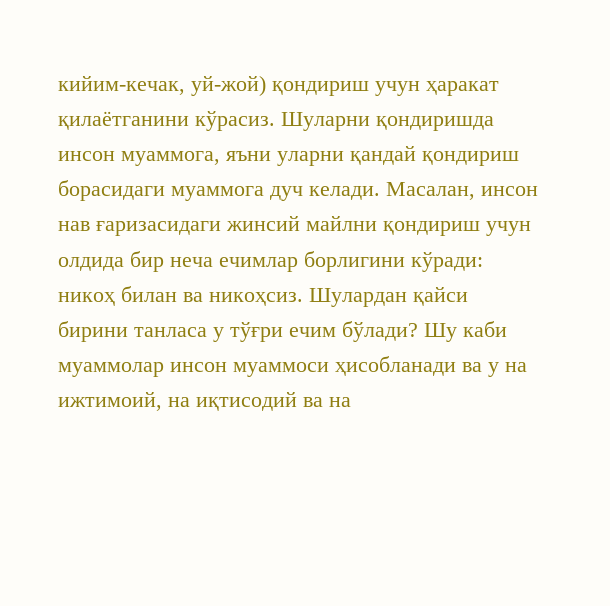кийим-кечак, уй-жой) қондириш учун ҳаракат қилаётганини кўрасиз. Шуларни қондиришда инсон муаммога, яъни уларни қандай қондириш борасидаги муаммога дуч келади. Масалан, инсон нав ғаризасидаги жинсий майлни қондириш учун олдида бир неча ечимлар борлигини кўради: никоҳ билан ва никоҳсиз. Шулардан қайси бирини танласа у тўғри ечим бўлади? Шу каби муаммолар инсон муаммоси ҳисобланади ва у на ижтимоий, на иқтисодий ва на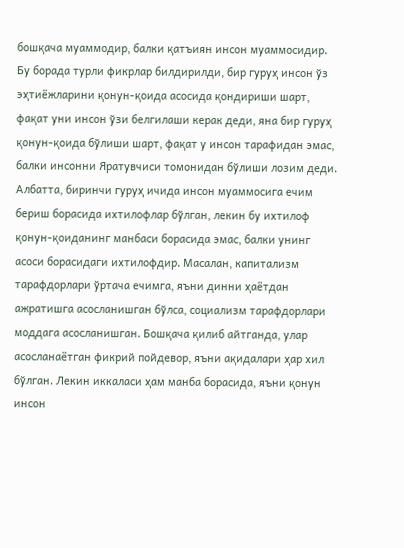бошқача муаммодир, балки қатъиян инсон муаммосидир. Бу борада турли фикрлар билдирилди, бир гуруҳ инсон ўз эҳтиёжларини қонун-қоида асосида қондириши шарт, фақат уни инсон ўзи белгилаши керак деди, яна бир гуруҳ қонун-қоида бўлиши шарт, фақат у инсон тарафидан эмас, балки инсонни Яратувчиси томонидан бўлиши лозим деди. Албатта, биринчи гуруҳ ичида инсон муаммосига ечим бериш борасида ихтилофлар бўлган, лекин бу ихтилоф қонун-қоиданинг манбаси борасида эмас, балки унинг асоси борасидаги ихтилофдир. Масалан, капитализм тарафдорлари ўртача ечимга, яъни динни ҳаётдан ажратишга асосланишган бўлса, социализм тарафдорлари моддага асосланишган. Бошқача қилиб айтганда, улар асосланаётган фикрий пойдевор, яъни ақидалари ҳар хил бўлган. Лекин иккаласи ҳам манба борасида, яъни қонун инсон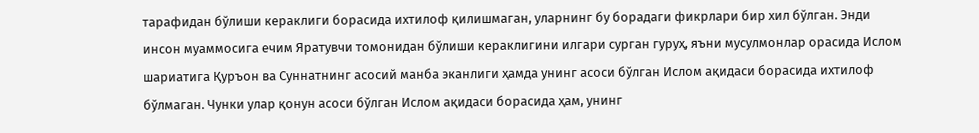тарафидан бўлиши кераклиги борасида ихтилоф қилишмаган, уларнинг бу борадаги фикрлари бир хил бўлган. Энди инсон муаммосига ечим Яратувчи томонидан бўлиши кераклигини илгари сурган гуруҳ, яъни мусулмонлар орасида Ислом шариатига Қуръон ва Суннатнинг асосий манба эканлиги ҳамда унинг асоси бўлган Ислом ақидаси борасида ихтилоф бўлмаган. Чунки улар қонун асоси бўлган Ислом ақидаси борасида ҳам, унинг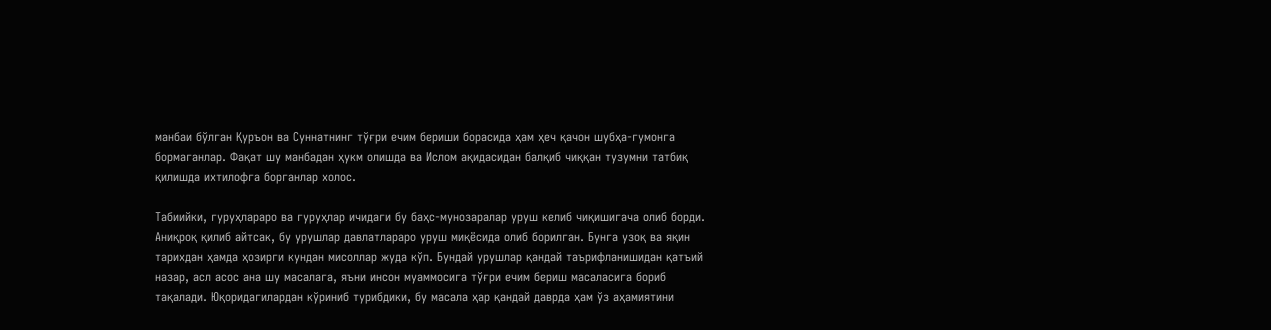манбаи бўлган Қуръон ва Суннатнинг тўғри ечим бериши борасида ҳам ҳеч қачон шубҳа-гумонга бормаганлар. Фақат шу манбадан ҳукм олишда ва Ислом ақидасидан балқиб чиққан тузумни татбиқ қилишда ихтилофга борганлар холос.

Табиийки, гуруҳлараро ва гуруҳлар ичидаги бу баҳс-мунозаралар уруш келиб чиқишигача олиб борди. Аниқроқ қилиб айтсак, бу урушлар давлатлараро уруш миқёсида олиб борилган. Бунга узоқ ва яқин тарихдан ҳамда ҳозирги кундан мисоллар жуда кўп. Бундай урушлар қандай таърифланишидан қатъий назар, асл асос ана шу масалага, яъни инсон муаммосига тўғри ечим бериш масаласига бориб тақалади. Юқоридагилардан кўриниб турибдики, бу масала ҳар қандай даврда ҳам ўз аҳамиятини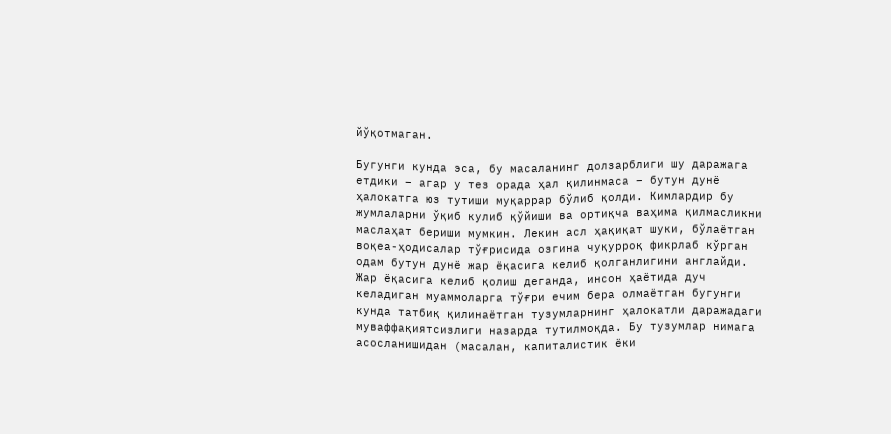йўқотмаган.

Бугунги кунда эса, бу масаланинг долзарблиги шу даражага етдики – агар у тез орада ҳал қилинмаса – бутун дунё ҳалокатга юз тутиши муқаррар бўлиб қолди. Кимлардир бу жумлаларни ўқиб кулиб қўйиши ва ортиқча ваҳима қилмасликни маслаҳат бериши мумкин. Лекин асл ҳақиқат шуки, бўлаётган воқеа-ҳодисалар тўғрисида озгина чуқурроқ фикрлаб кўрган одам бутун дунё жар ёқасига келиб қолганлигини англайди. Жар ёқасига келиб қолиш деганда, инсон ҳаётида дуч келадиган муаммоларга тўғри ечим бера олмаётган бугунги кунда татбиқ қилинаётган тузумларнинг ҳалокатли даражадаги муваффақиятсизлиги назарда тутилмоқда. Бу тузумлар нимага асосланишидан (масалан, капиталистик ёки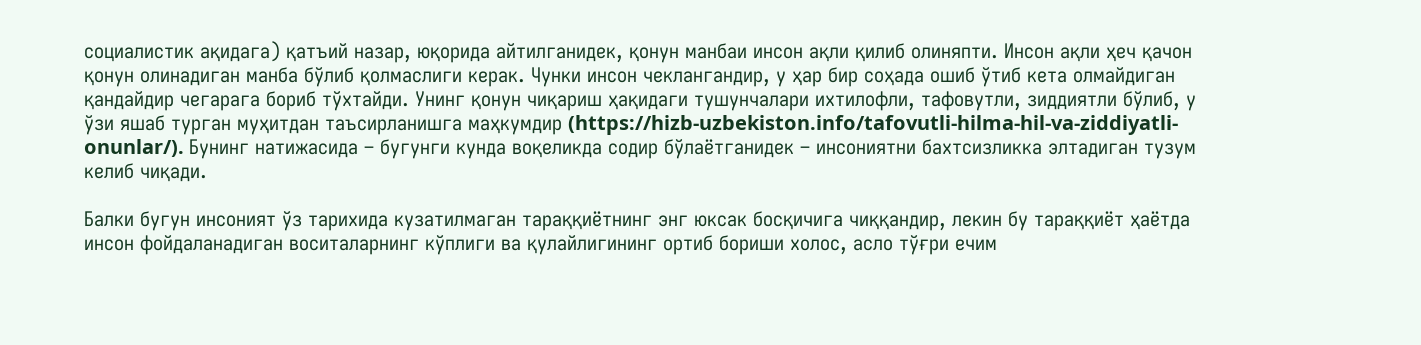социалистик ақидага) қатъий назар, юқорида айтилганидек, қонун манбаи инсон ақли қилиб олиняпти. Инсон ақли ҳеч қачон қонун олинадиган манба бўлиб қолмаслиги керак. Чунки инсон чеклангандир, у ҳар бир соҳада ошиб ўтиб кета олмайдиган қандайдир чегарага бориб тўхтайди. Унинг қонун чиқариш ҳақидаги тушунчалари ихтилофли, тафовутли, зиддиятли бўлиб, у ўзи яшаб турган муҳитдан таъсирланишга маҳкумдир (https://hizb-uzbekiston.info/tafovutli-hilma-hil-va-ziddiyatli-onunlar/). Бунинг натижасида – бугунги кунда воқеликда содир бўлаётганидек – инсониятни бахтсизликка элтадиган тузум келиб чиқади.

Балки бугун инсоният ўз тарихида кузатилмаган тараққиётнинг энг юксак босқичига чиққандир, лекин бу тараққиёт ҳаётда инсон фойдаланадиган воситаларнинг кўплиги ва қулайлигининг ортиб бориши холос, асло тўғри ечим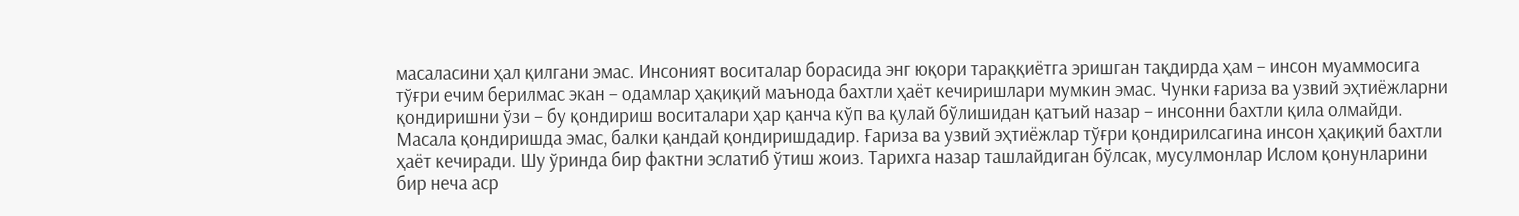масаласини ҳал қилгани эмас. Инсоният воситалар борасида энг юқори тараққиётга эришган тақдирда ҳам – инсон муаммосига тўғри ечим берилмас экан – одамлар ҳақиқий маънода бахтли ҳаёт кечиришлари мумкин эмас. Чунки ғариза ва узвий эҳтиёжларни қондиришни ўзи – бу қондириш воситалари ҳар қанча кўп ва қулай бўлишидан қатъий назар – инсонни бахтли қила олмайди. Масала қондиришда эмас, балки қандай қондиришдадир. Ғариза ва узвий эҳтиёжлар тўғри қондирилсагина инсон ҳақиқий бахтли ҳаёт кечиради. Шу ўринда бир фактни эслатиб ўтиш жоиз. Тарихга назар ташлайдиган бўлсак, мусулмонлар Ислом қонунларини бир неча аср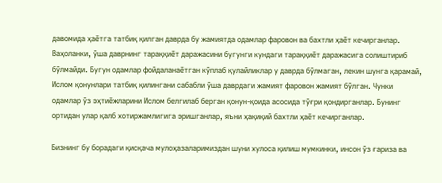давомида ҳаётга татбиқ қилган даврда бу жамиятда одамлар фаровон ва бахтли ҳаёт кечирганлар. Ваҳоланки, ўша даврнинг тараққиёт даражасини бугунги кундаги тараққиёт даражасига солиштириб бўлмайди. Бугун одамлар фойдаланаётган кўплаб қулайликлар у даврда бўлмаган, лекин шунга қарамай, Ислом қонунлари татбиқ қилингани сабабли ўша даврдаги жамият фаровон жамият бўлган. Чунки одамлар ўз эҳтиёжларини Ислом белгилаб берган қонун-қоида асосида тўғри қондирганлар. Бунинг ортидан улар қалб хотиржамлигига эришганлар, яъни ҳақиқий бахтли ҳаёт кечирганлар.

Бизнинг бу борадаги қисқача мулоҳазаларимиздан шуни хулоса қилиш мумкинки, инсон ўз ғариза ва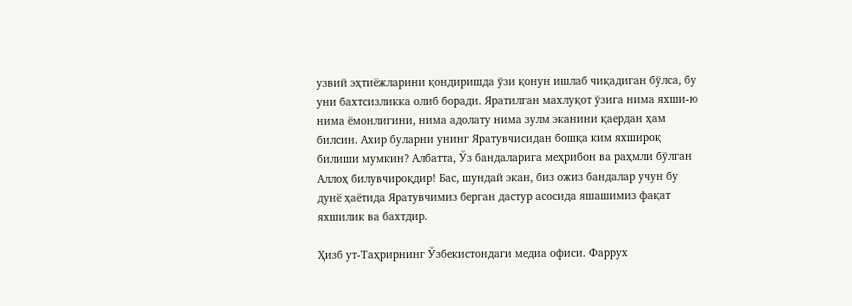узвий эҳтиёжларини қондиришда ўзи қонун ишлаб чиқадиган бўлса, бу уни бахтсизликка олиб боради. Яратилган махлуқот ўзига нима яхши-ю нима ёмонлигини, нима адолату нима зулм эканини қаердан ҳам билсин. Ахир буларни унинг Яратувчисидан бошқа ким яхшироқ билиши мумкин? Албатта, Ўз бандаларига меҳрибон ва раҳмли бўлган Аллоҳ билувчироқдир! Бас, шундай экан, биз ожиз бандалар учун бу дунё ҳаётида Яратувчимиз берган дастур асосида яшашимиз фақат яхшилик ва бахтдир.

Ҳизб ут-Таҳрирнинг Ўзбекистондаги медиа офиси. Фаррух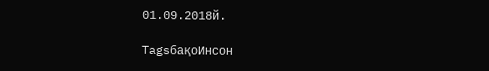01.09.2018й.

TagsбақоИнсон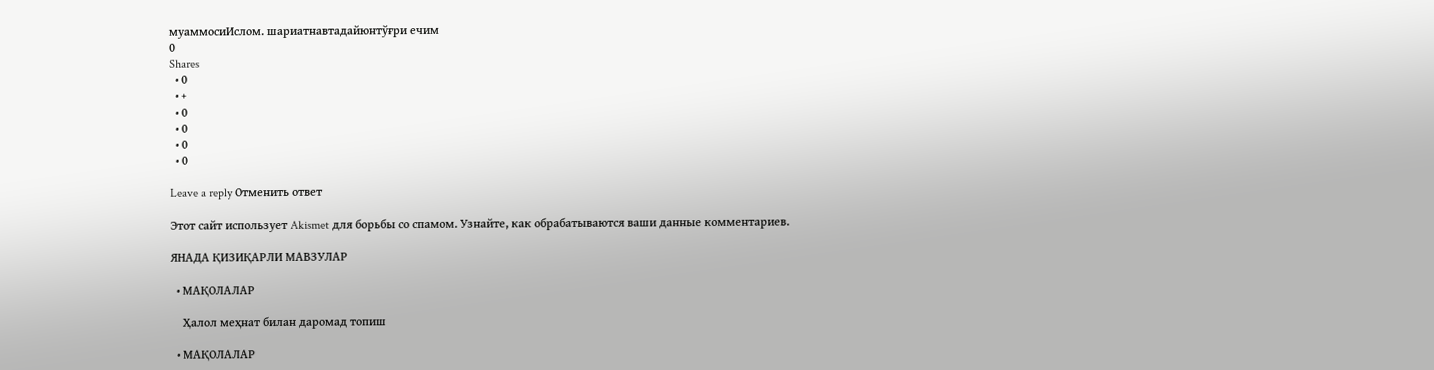муаммосиИслом. шариатнавтадайюнтўғри ечим
0
Shares
  • 0
  • +
  • 0
  • 0
  • 0
  • 0

Leave a reply Отменить ответ

Этот сайт использует Akismet для борьбы со спамом. Узнайте, как обрабатываются ваши данные комментариев.

ЯНАДА ҚИЗИҚАРЛИ МАВЗУЛАР

  • МАҚОЛАЛАР

    Ҳалол меҳнат билан даромад топиш

  • МАҚОЛАЛАР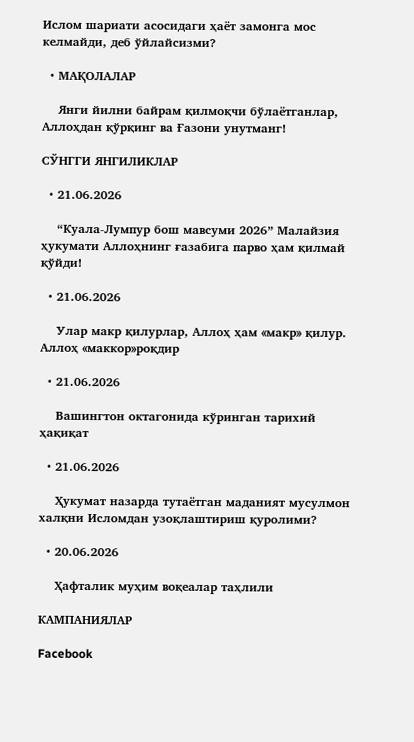Ислом шариати асосидаги ҳаёт замонга мос келмайди, деб ўйлайсизми?

  • МАҚОЛАЛАР

    Янги йилни байрам қилмоқчи бўлаётганлар, Аллоҳдан қўрқинг ва Ғазони унутманг!

СЎНГГИ ЯНГИЛИКЛАР

  • 21.06.2026

    “Куала-Лумпур бош мавсуми 2026” Малайзия ҳукумати Аллоҳнинг ғазабига парво ҳам қилмай қўйди!

  • 21.06.2026

    Улар макр қилурлар, Аллоҳ ҳам «макр» қилур. Аллоҳ «маккор»роқдир

  • 21.06.2026

    Вашингтон октагонида кўринган тарихий ҳақиқат

  • 21.06.2026

    Ҳукумат назарда тутаётган маданият мусулмон халқни Исломдан узоқлаштириш қуролими?

  • 20.06.2026

    Ҳафталик муҳим воқеалар таҳлили

КАМПАНИЯЛАР

Facebook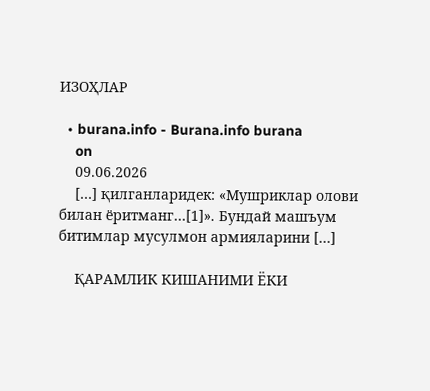ИЗОҲЛАР

  • burana.info - Burana.info burana
    on
    09.06.2026
    […] қилганларидек: «Мушриклар олови билан ёритманг…[1]». Бундай машъум битимлар мусулмон армияларини […]

    ҚАРАМЛИК КИШАНИМИ ЁКИ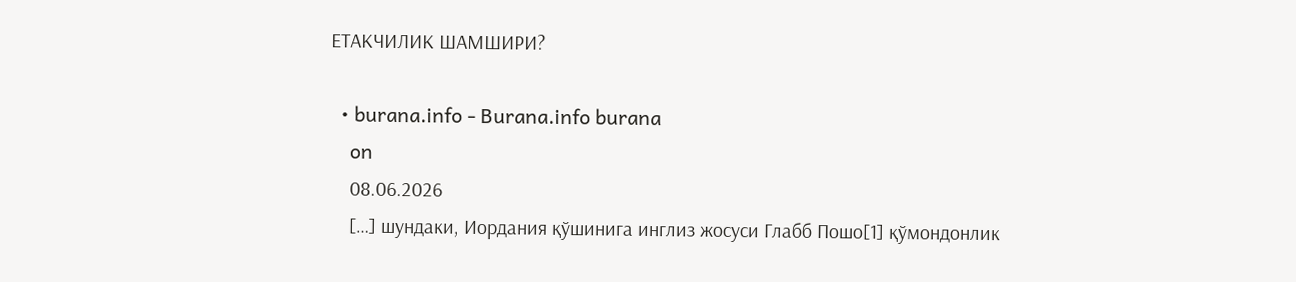ЕТАКЧИЛИК ШАМШИРИ?

  • burana.info - Burana.info burana
    on
    08.06.2026
    […] шундаки, Иордания қўшинига инглиз жосуси Глабб Пошо[1] қўмондонлик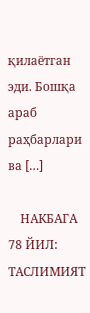қилаётган эди. Бошқа араб раҳбарлари ва […]

    НАКБАГА 78 ЙИЛ: ТАСЛИМИЯТ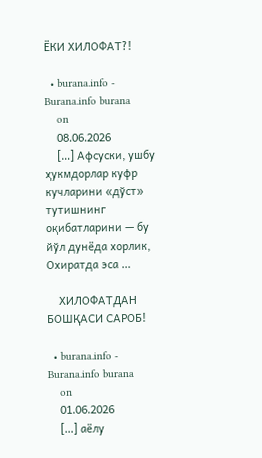ЁКИ ХИЛОФАТ?!

  • burana.info - Burana.info burana
    on
    08.06.2026
    […] Афсуски, ушбу ҳукмдорлар куфр кучларини «дўст» тутишнинг оқибатларини — бу йўл дунёда хорлик, Охиратда эса ...

    ХИЛОФАТДАН БОШҚАСИ САРОБ!

  • burana.info - Burana.info burana
    on
    01.06.2026
    […] аёлу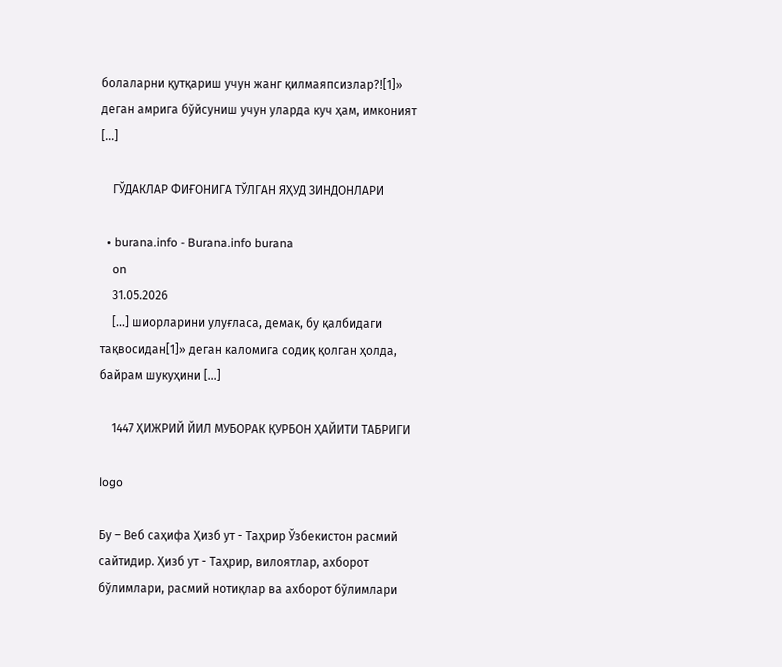болаларни қутқариш учун жанг қилмаяпсизлар?![1]» деган амрига бўйсуниш учун уларда куч ҳам, имконият […]

    ГЎДАКЛАР ФИҒОНИГА ТЎЛГАН ЯҲУД ЗИНДОНЛАРИ

  • burana.info - Burana.info burana
    on
    31.05.2026
    […] шиорларини улуғласа, демак, бу қалбидаги тақвосидан[1]» деган каломига содиқ қолган ҳолда, байрам шукуҳини […]

    1447 ҲИЖРИЙ ЙИЛ МУБОРАК ҚУРБОН ҲАЙИТИ ТАБРИГИ

logo

Бу – Веб саҳифа Ҳизб ут - Таҳрир Ўзбекистон расмий сайтидир. Ҳизб ут - Таҳрир, вилоятлар, ахборот бўлимлари, расмий нотиқлар ва ахборот бўлимлари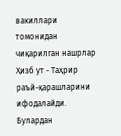вакиллари томонидан чиқарилган нашрлар Ҳизб ут - Таҳрир раъй-қарашларини ифодалайди. Булардан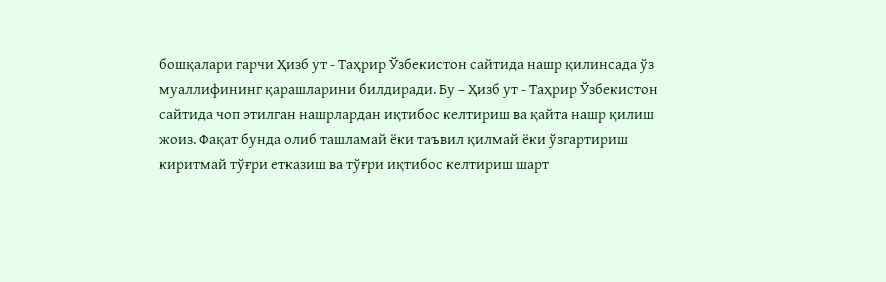бошқалари гарчи Ҳизб ут - Таҳрир Ўзбекистон сайтида нашр қилинсада ўз муаллифининг қарашларини билдиради. Бу – Ҳизб ут - Таҳрир Ўзбекистон сайтида чоп этилган нашрлардан иқтибос келтириш ва қайта нашр қилиш жоиз. Фақат бунда олиб ташламай ёки таъвил қилмай ёки ўзгартириш киритмай тўғри етказиш ва тўғри иқтибос келтириш шарт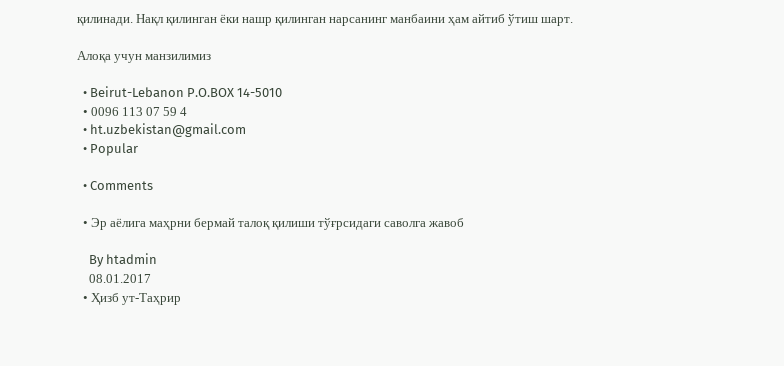қилинади. Нақл қилинган ёки нашр қилинган нарсанинг манбаини ҳам айтиб ўтиш шарт.

Алоқа учун манзилимиз

  • Beirut-Lebanon P.O.BOX 14-5010
  • 0096 113 07 59 4
  • ht.uzbekistan@gmail.com
  • Popular

  • Comments

  • Эр аёлига маҳрни бермай талоқ қилиши тўғрсидаги саволга жавоб

    By htadmin
    08.01.2017
  • Ҳизб ут-Таҳрир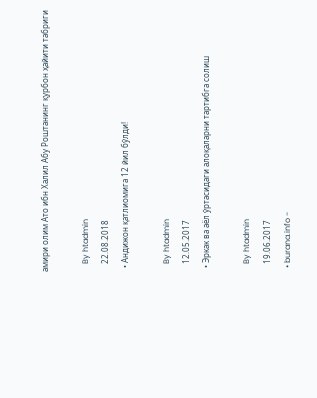амири олим Ато ибн Халил Абу Роштанинг қурбон ҳайити табриги

    By htadmin
    22.08.2018
  • Андижон қатлиомига 12 йил бўлди!

    By htadmin
    12.05.2017
  • Эркак ва аёл ўртасидаги алоқаларни тартибга солиш

    By htadmin
    19.06.2017
  • burana.info -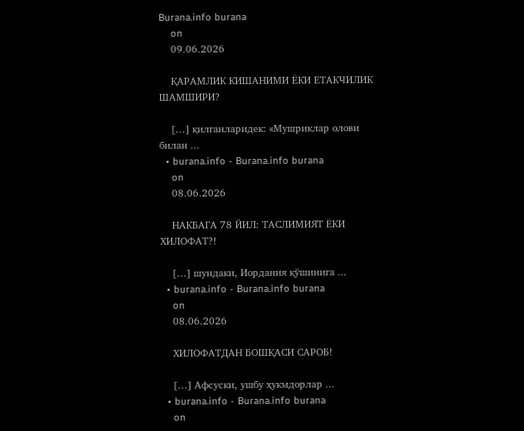Burana.info burana
    on
    09.06.2026

    ҚАРАМЛИК КИШАНИМИ ЁКИ ЕТАКЧИЛИК ШАМШИРИ?

    […] қилганларидек: «Мушриклар олови билан ...
  • burana.info - Burana.info burana
    on
    08.06.2026

    НАКБАГА 78 ЙИЛ: ТАСЛИМИЯТ ЁКИ ХИЛОФАТ?!

    […] шундаки, Иордания қўшинига ...
  • burana.info - Burana.info burana
    on
    08.06.2026

    ХИЛОФАТДАН БОШҚАСИ САРОБ!

    […] Афсуски, ушбу ҳукмдорлар ...
  • burana.info - Burana.info burana
    on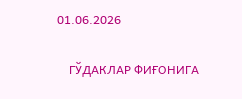01.06.2026

    ГЎДАКЛАР ФИҒОНИГА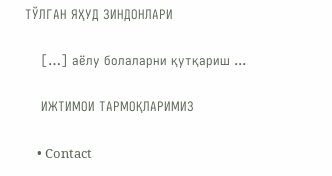ТЎЛГАН ЯҲУД ЗИНДОНЛАРИ

    […] аёлу болаларни қутқариш ...

    ИЖТИМОИ ТАРМОҚЛАРИМИЗ

    • Contact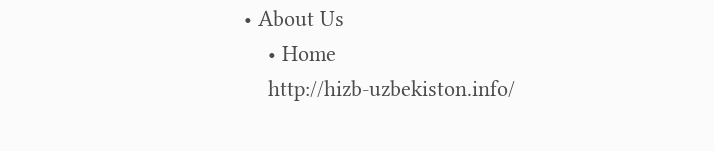• About Us
    • Home
    http://hizb-uzbekiston.info/